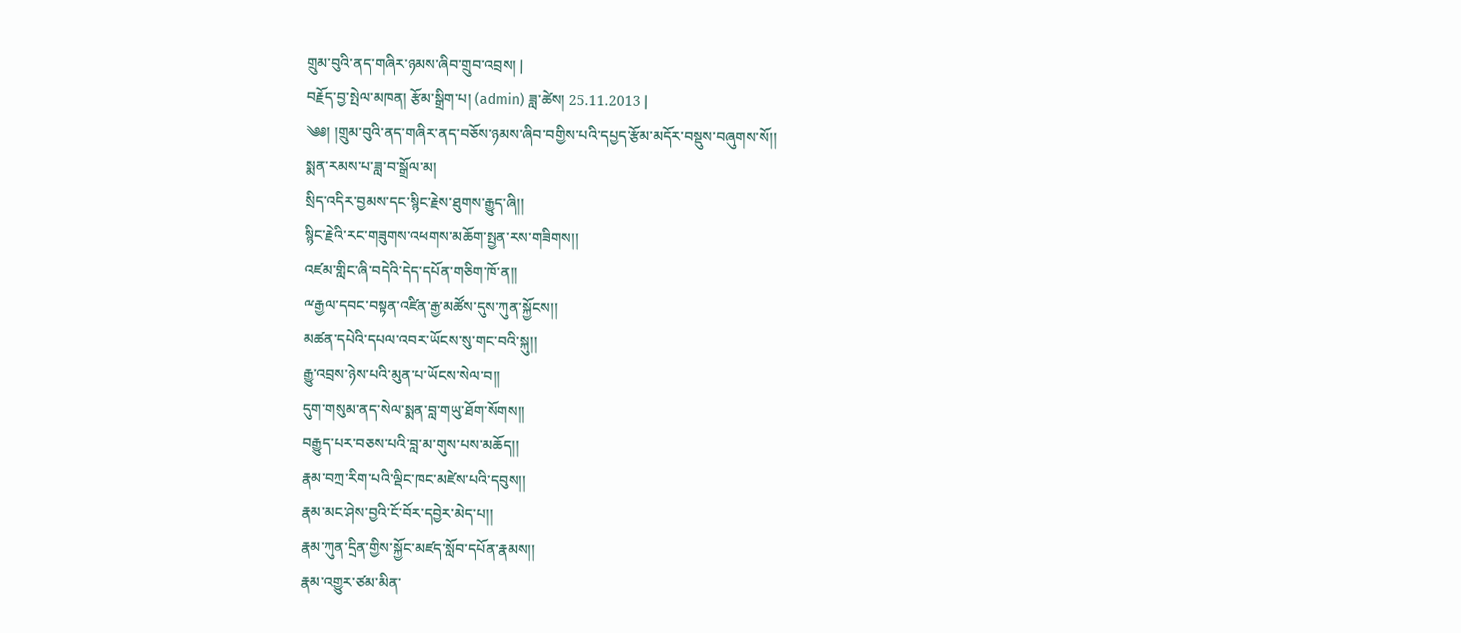གྲུམ་བུའི་ནད་གཞིར་ཉམས་ཞིབ་གྲུབ་འབྲས། |
བརྗོད་བྱ་སྤེལ་མཁན། རྩོམ་སྒྲིག་པ། (admin) ཟླ་ཚེས། 25.11.2013 |
༄༅། །གྲུམ་བུའི་ནད་གཞིར་ནད་བཅོས་ཉམས་ཞིབ་བགྱིས་པའི་དཔྱད་རྩོམ་མདོར་བསྡུས་བཞུགས་སོ།།
སྨན་རམས་པ་ཟླ་བ་སྒྲོལ་མ།
སྲིད་འདིར་བྱམས་དང་སྙིང་རྗེས་ཐུགས་རྒྱུད་ཞི།།
སྙིང་རྗེའི་རང་གཟུགས་འཕགས་མཆོག་སྤྱན་རས་གཟིགས།།
འཛམ་གླིང་ཞི་བདེའི་དེད་དཔོན་གཅིག་ཁོ་ན།།
ྋརྒྱལ་དབང་བསྟན་འཛིན་རྒྱ་མཚོས་དུས་ཀུན་སྐྱོངས།།
མཚན་དཔེའི་དཔལ་འབར་ཡོངས་སུ་གང་བའི་སྐུ།།
རྒྱུ་འབྲས་ཉེས་པའི་མུན་པ་ཡོངས་སེལ་བ།།
དུག་གསུམ་ནད་སེལ་སྨན་བླ་གཡུ་ཐོག་སོགས།།
བརྒྱུད་པར་བཅས་པའི་བླ་མ་གུས་པས་མཆོད།།
རྣམ་བཀྲ་རིག་པའི་ལྡིང་ཁང་མཛེས་པའི་དབུས།།
རྣམ་མང་ཤེས་བྱའི་ངོ་བོར་དབྱེར་མེད་པ།།
རྣམ་ཀུན་དྲིན་གྱིས་སྐྱོང་མཛད་སློབ་དཔོན་རྣམས།།
རྣམ་འགྱུར་ཙམ་མིན་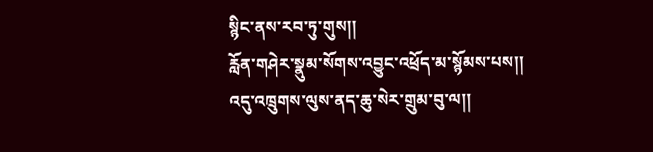སྙིང་ནས་རབ་ཏུ་གུས།།
རློན་གཤེར་སྣུམ་སོགས་འབྱུང་འཕྲོད་མ་སྙོམས་པས།།
འདུ་འཁྲུགས་ལུས་ནད་ཆུ་སེར་གྲུམ་བུ་ལ།།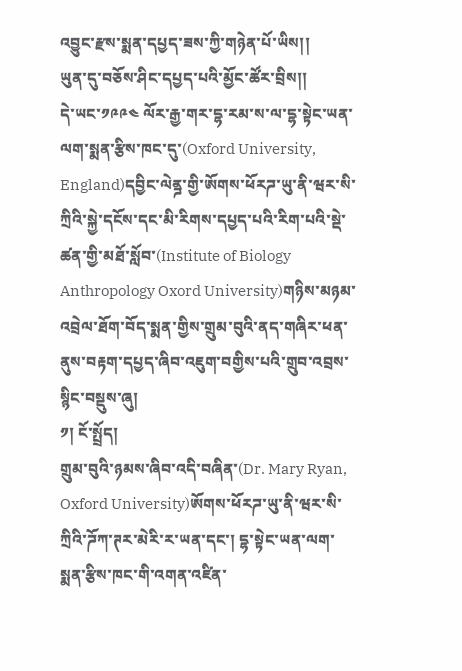འབྱུང་རྫས་སྨན་དཔྱད་ཟས་ཀྱི་གཉེན་པོ་ཡིས།།
ཡུན་དུ་བཅོས་ཤིང་དཔྱད་པའི་མྱོང་ཚོར་བྲིས།།
དེ་ཡང་༡༩༩༤ ལོར་རྒྱ་གར་དྷ་རམ་ས་ལ་དྷ་སྟེང་ཡན་ལག་སྨན་རྩིས་ཁང་དུ་(Oxford University, England)དབྱིང་ལེནྜ་གྱི་ཨོགས་ཕོརཌ་ཡུ་ནི་ཝར་སི་ཀྲིའི་སྐྱེ་དངོས་དང་མི་རིགས་དཔྱད་པའི་རིག་པའི་སྡེ་ཚན་གྱི་མཐོ་སློབ་(Institute of Biology Anthropology Oxord University)གཉིས་མཉམ་འབྲེལ་ཐོག་བོད་སྨན་གྱིས་གྲུམ་བུའི་ནད་གཞིར་ཕན་ནུས་བརྟག་དཔྱད་ཞིབ་འཇུག་བགྱིས་པའི་གྲུབ་འབྲས་སྙིང་བསྡུས་ཞུ།
༡། ངོ་སྤྲོད།
གྲུམ་བུའི་ཉམས་ཞིབ་འདི་བཞིན་(Dr. Mary Ryan, Oxford University)ཨོགས་ཕོརཌ་ཡུ་ནི་ཝར་སི་ཀྲིའི་ཌོཀ་ཊར་མེརི་ར་ཡན་དང་། དྷ་སྟེང་ཡན་ལག་སྨན་རྩིས་ཁང་གི་འགན་འཛིན་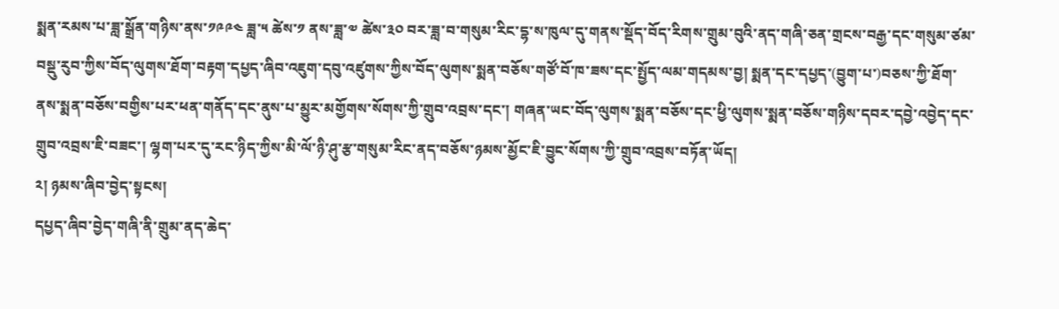སྨན་རམས་པ་ཟླ་སྒྲོན་གཉིས་ནས་༡༩༩༤ ཟླ་༥ ཚེས་༡ ནས་ཟླ་༧ ཚེས་༣༠ བར་ཟླ་བ་གསུམ་རིང་དྷ་ས་ཁུལ་དུ་གནས་སྡོད་བོད་རིགས་གྲུམ་བུའི་ནད་གཞི་ཅན་གྲངས་བརྒྱ་དང་གསུམ་ཙམ་བསྡུ་རུབ་ཀྱིས་བོད་ལུགས་ཐོག་བརྟག་དཔྱད་ཞིབ་འཇུག་དབུ་འཛུགས་ཀྱིས་བོད་ལུགས་སྨན་བཅོས་གཙོ་བོ་ཁ་ཟས་དང་སྤྱོད་ལམ་གདམས་བྱ། སྨན་དང་དཔྱད་(བྱུག་པ་)བཅས་ཀྱི་ཐོག་ནས་སྨན་བཅོས་བགྱིས་པར་ཕན་གནོད་དང་ནུས་པ་མྱུར་མགྱོགས་སོགས་ཀྱི་གྲུབ་འབྲས་དང་། གཞན་ཡང་བོད་ལུགས་སྨན་བཅོས་དང་ཕྱི་ལུགས་སྨན་བཅོས་གཉིས་དབར་དབྱེ་འབྱེད་དང་གྲུབ་འབྲས་ཇི་བཟང་། ལྷག་པར་དུ་རང་ཉིད་ཀྱིས་མི་ལོ་ཉི་ཤུ་རྩ་གསུམ་རིང་ནད་བཅོས་ཉམས་མྱོང་ཇི་བྱུང་སོགས་ཀྱི་གྲུབ་འབྲས་བཏོན་ཡོད།
༢། ཉམས་ཞིབ་བྱེད་སྟངས།
དཔྱད་ཞིབ་བྱེད་གཞི་ནི་གྲུམ་ནད་ཆེད་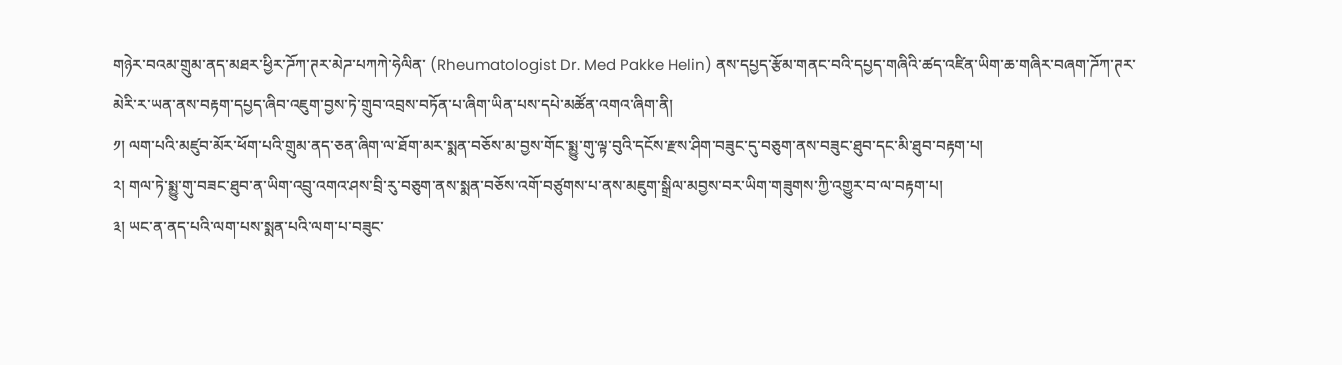གཉེར་བའམ་གྲུམ་ནད་མཐར་ཕྱིར་ཌོཀ་ཊར་མེཌ་པཀཀེ་ཧེལིན་ (Rheumatologist Dr. Med Pakke Helin) ནས་དཔྱད་རྩོམ་གནང་བའི་དཔྱད་གཞིའི་ཚད་འཛིན་ཡིག་ཆ་གཞིར་བཞག་ཌོཀ་ཊར་མེརི་ར་ཡན་ནས་བརྟག་དཔྱད་ཞིབ་འཇུག་བྱས་ཏེ་གྲུབ་འབྲས་བཏོན་པ་ཞིག་ཡིན་པས་དཔེ་མཚོན་འགའ་ཞིག་ནི།
༡། ལག་པའི་མཛུབ་མོར་ཕོག་པའི་གྲུམ་ནད་ཅན་ཞིག་ལ་ཐོག་མར་སྨན་བཅོས་མ་བྱས་གོང་སྨྱུ་གུ་ལྟ་བུའི་དངོས་རྫས་ཤིག་བཟུང་དུ་བཅུག་ནས་བཟུང་ཐུབ་དང་མི་ཐུབ་བརྟག་པ།
༢། གལ་ཏེ་སྨྱུ་གུ་བཟང་ཐུབ་ན་ཡིག་འབྲུ་འགའ་ཤས་བྲི་རུ་བཅུག་ནས་སྨན་བཅོས་འགོ་བཙུགས་པ་ནས་མཇུག་སྒྲིལ་མབྱས་བར་ཡིག་གཟུགས་ཀྱི་འགྱུར་བ་ལ་བརྟག་པ།
༣། ཡང་ན་ནད་པའི་ལག་པས་སྨན་པའི་ལག་པ་བཟུང་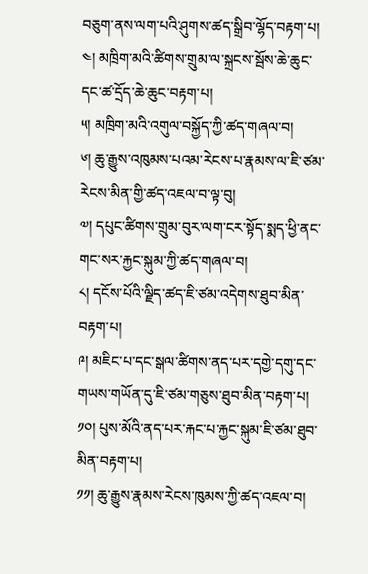བཅུག་ནས་ལག་པའི་ཤུགས་ཚད་སྒྲིབ་ལྷོད་བརྟག་པ།
༤། མཁྲིག་མའི་ཚིགས་གྲུམ་ལ་སྐྲངས་སྦོས་ཆེ་ཆུང་དང་ཚ་དྲོད་ཆེ་ཆུང་བརྟག་པ།
༥། མཁྲིག་མའི་འགུལ་བསྐྱོད་ཀྱི་ཚད་གཞལ་བ།
༦། ཆུ་རྒྱུས་འཁུམས་པའམ་རེངས་པ་རྣམས་ལ་ཇི་ཙམ་རེངས་མིན་གྱི་ཚད་འཇལ་བ་ལྟ་བུ།
༧། དཔུང་ཚིགས་གྲུམ་བུར་ལག་ངར་སྟོད་སྨད་ཕྱི་ནང་གང་སར་རྐྱང་སྐུམ་ཀྱི་ཚད་གཞལ་བ།
༨། དངོས་པོའི་ལྗིད་ཚད་ཇི་ཙམ་འདེགས་ཐུབ་མིན་བརྟག་པ།
༩། མཇིང་པ་དང་སྒལ་ཚིགས་ནད་པར་དགྱེ་དགུ་དང་གཡས་གཡོན་དུ་ཇི་ཙམ་གཅུས་ཐུབ་མིན་བརྟག་པ།
༡༠། པུས་མོའི་ནད་པར་རྐང་པ་རྐྱང་སྐུམ་ཇི་ཙམ་ཐུབ་མིན་བརྟག་པ།
༡༡། ཆུ་རྒྱུས་རྣམས་རེངས་ཁུམས་ཀྱི་ཚད་འཇལ་བ།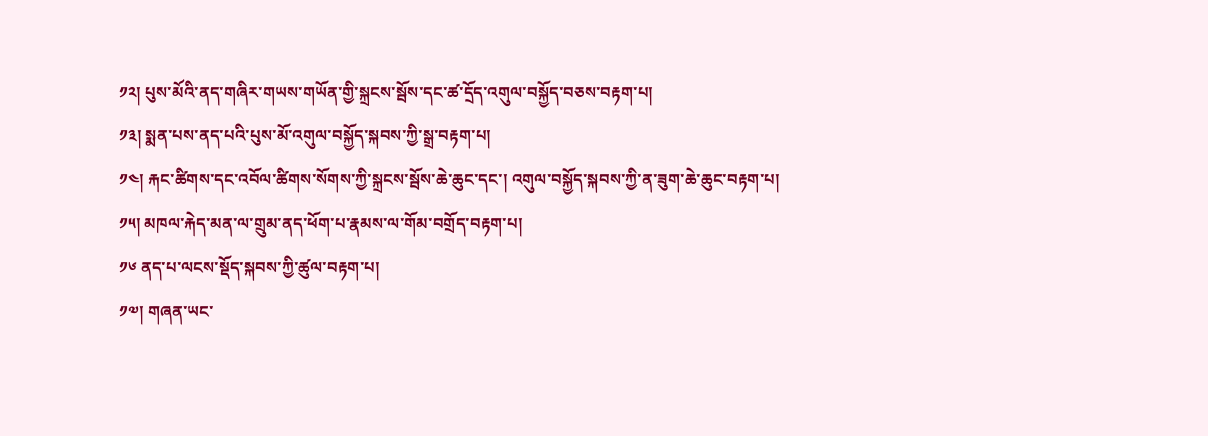༡༢། པུས་མོའི་ནད་གཞིར་གཡས་གཡོན་གྱི་སྐྲངས་སྦོས་དང་ཚ་དྲོད་འགུལ་བསྐྱོད་བཅས་བརྟག་པ།
༡༣། སྨན་པས་ནད་པའི་པུས་མོ་འགུལ་བསྐྱོད་སྐབས་ཀྱི་སྒྲ་བརྟག་པ།
༡༤། རྐང་ཚིགས་དང་འབོལ་ཚིགས་སོགས་ཀྱི་སྐྲངས་སྦོས་ཆེ་ཆུང་དང་། འགུལ་བསྐྱོད་སྐབས་ཀྱི་ན་ཟུག་ཆེ་ཆུང་བརྟག་པ།
༡༥། མཁལ་རྐེད་མན་ལ་གྲུམ་ནད་ཕོག་པ་རྣམས་ལ་གོམ་བགྲོད་བརྟག་པ།
༡༦ ནད་པ་ལངས་སྡོད་སྐབས་ཀྱི་ཚུལ་བརྟག་པ།
༡༧། གཞན་ཡང་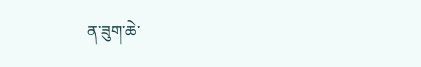ན་ཟུག་ཆེ་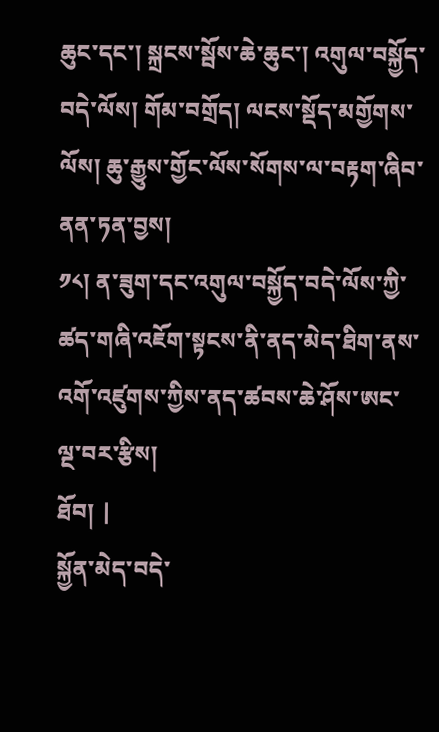ཆུང་དང་། སྐྲངས་སྦོས་ཆེ་ཆུང་། འགུལ་བསྐྱོད་བདེ་ལོས། གོམ་བགྲོད། ལངས་སྡོད་མགྱོགས་ལོས། ཆུ་རྒྱུས་གྱོང་ལོས་སོགས་ལ་བརྟག་ཞིབ་ནན་ཏན་བྱས།
༡༨། ན་ཟུག་དང་འགུལ་བསྐྱོད་བདེ་ལོས་ཀྱི་ཚད་གཞི་འཇོག་སྟངས་ནི་ནད་མེད་ཐིག་ནས་འགོ་འཛུགས་ཀྱིས་ནད་ཚབས་ཆེ་ཤོས་ཨང་ལྔ་བར་རྩིས།
ཐོབ། |
སྐྱོན་མེད་བདེ་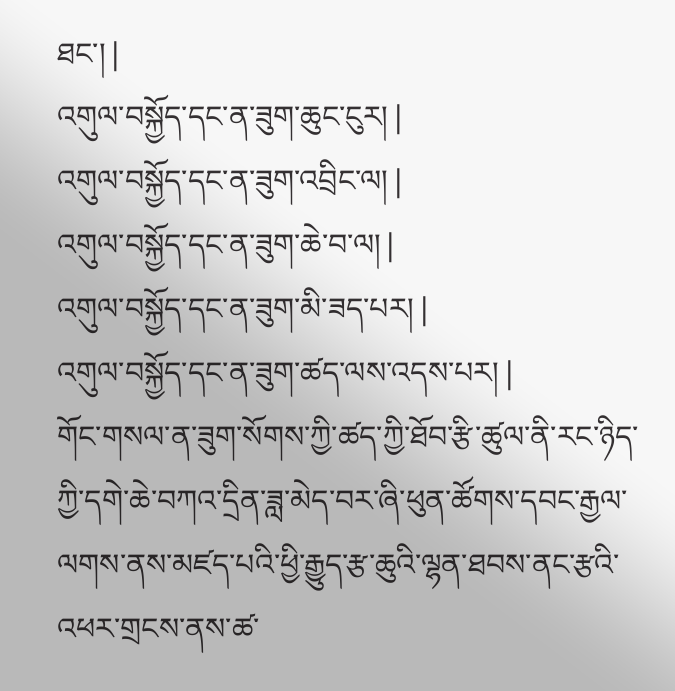ཐང་། |
འགུལ་བསྐྱོད་དང་ན་ཟུག་ཆུང་ངུར། |
འགུལ་བསྐྱོད་དང་ན་ཟུག་འབྲིང་ལ། |
འགུལ་བསྐྱོད་དང་ན་ཟུག་ཆེ་བ་ལ། |
འགུལ་བསྐྱོད་དང་ན་ཟུག་མི་ཟད་པར། |
འགུལ་བསྐྱོད་དང་ན་ཟུག་ཚད་ལས་འདས་པར། |
གོང་གསལ་ན་ཟུག་སོགས་ཀྱི་ཚད་ཀྱི་ཐོབ་རྩི་ཚུལ་ནི་རང་ཉིད་ཀྱི་དགེ་ཆེ་བཀའ་དྲིན་ཟླ་མེད་བར་ཞི་ཕུན་ཚོགས་དབང་རྒྱལ་ལགས་ནས་མཛད་པའི་ཕྱི་རྒྱུད་རྩ་ཆུའི་ལྷན་ཐབས་ནང་རྩའི་འཕར་གྲངས་ནས་ཚ་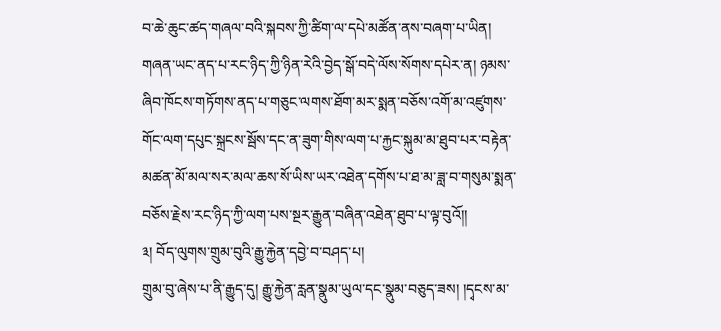བ་ཆེ་ཆུང་ཚད་གཞལ་བའི་སྐབས་ཀྱི་ཚིག་ལ་དཔེ་མཚོན་ནས་བཞག་པ་ཡིན།
གཞན་ཡང་ནད་པ་རང་ཉིད་ཀྱི་ཉིན་རེའི་བྱེད་སྒོ་བདེ་ལོས་སོགས་དཔེར་ན། ཉམས་ཞིབ་ཁོངས་གཏོགས་ནད་པ་གཅུང་ལགས་ཐོག་མར་སྨན་བཅོས་འགོ་མ་འཛུགས་གོང་ལག་དཔུང་སྐྲངས་སྦོས་དང་ན་ཟུག་གིས་ལག་པ་རྐྱང་སྐུམ་མ་ཐུབ་པར་བརྟེན་མཚན་མོ་མལ་སར་མལ་ཆས་སོ་ཡིས་ཡར་འཐེན་དགོས་པ་ཐ་མ་ཟླ་བ་གསུམ་སྨན་བཅོས་རྗེས་རང་ཉིད་ཀྱི་ལག་པས་སྔར་རྒྱུན་བཞིན་འཐེན་ཐུབ་པ་ལྟ་བུའོ།།
༣། བོད་ལུགས་གྲུམ་བུའི་རྒྱུ་རྐྱེན་དབྱེ་བ་བཤད་པ།
གྲུམ་བུ་ཞེས་པ་ནི་རྒྱུད་དུ། རྒྱུ་རྐྱེན་རླན་སྣུམ་ཡུལ་དང་སྣུམ་བཅུད་ཟས། །དྭངས་མ་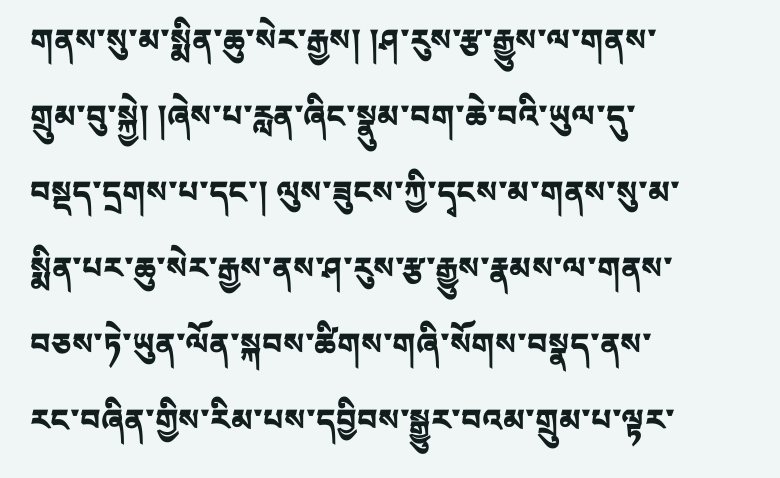གནས་སུ་མ་སྨིན་ཆུ་སེར་རྒྱས། །ཤ་རུས་རྩ་རྒྱུས་ལ་གནས་གྲུམ་བུ་སྐྱེ། །ཞེས་པ་རླན་ཞིང་སྣུམ་བག་ཆེ་བའི་ཡུལ་དུ་བསྡད་དྲགས་པ་དང་། ལུས་ཟུངས་ཀྱི་དྭངས་མ་གནས་སུ་མ་སྨིན་པར་ཆུ་སེར་རྒྱས་ནས་ཤ་རུས་རྩ་རྒྱུས་རྣམས་ལ་གནས་བཅས་ཏེ་ཡུན་ལོན་སྐབས་ཚིགས་གཞི་སོགས་བསྣད་ནས་རང་བཞིན་གྱིས་རིམ་པས་དབྱིབས་སྒྱུར་བའམ་གྲུམ་པ་ལྟར་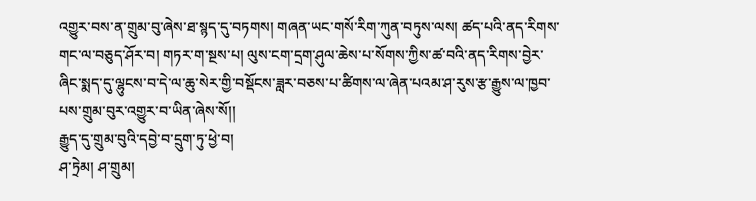འགྱུར་བས་ན་གྲུམ་བུ་ཞེས་ཐ་སྙད་དུ་བཏགས། གཞན་ཡང་གསོ་རིག་ཀུན་བཏུས་ལས། ཚད་པའི་ནད་རིགས་གང་ལ་བཅུད་ཤོར་བ། གཏར་ག་སྔས་པ། ལུས་ངག་དྲག་ཤུལ་ཆེས་པ་སོགས་ཀྱིས་ཚ་བའི་ནད་རིགས་བྱེར་ཞིང་སྨད་དུ་ལྷུངས་བ་དེ་ལ་ཆུ་སེར་གྱི་བསྡོངས་ཟླར་བཅས་པ་ཚིགས་ལ་ཞེན་པའམ་ཤ་རུས་རྩ་རྒྱུས་ལ་ཁྱབ་པས་གྲུམ་བུར་འགྱུར་བ་ཡིན་ཞེས་སོ།།
རྒྱུད་དུ་གྲུམ་བུའི་དབྱེ་བ་དྲུག་ཏུ་ཕྱེ་བ།
ཤ་ཏྲེམ། ཤ་གྲུམ།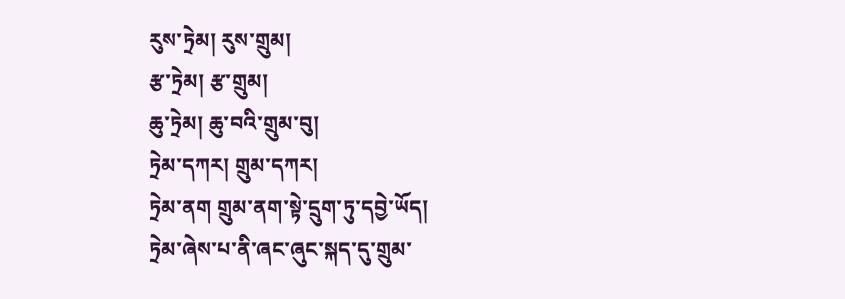རུས་ཏྲེམ། རུས་གྲུམ།
རྩ་ཏྲེམ། རྩ་གྲུམ།
ཆུ་ཏྲེམ། ཆུ་བའི་གྲུམ་བུ།
ཏྲེམ་དཀར། གྲུམ་དཀར།
ཏྲེམ་ནག གྲུམ་ནག་སྟེ་དྲུག་ཏུ་དབྱེ་ཡོད།
ཏྲེམ་ཞེས་པ་ནི་ཞང་ཞུང་སྐད་དུ་གྲུམ་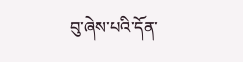བུ་ཞེས་པའི་དོན་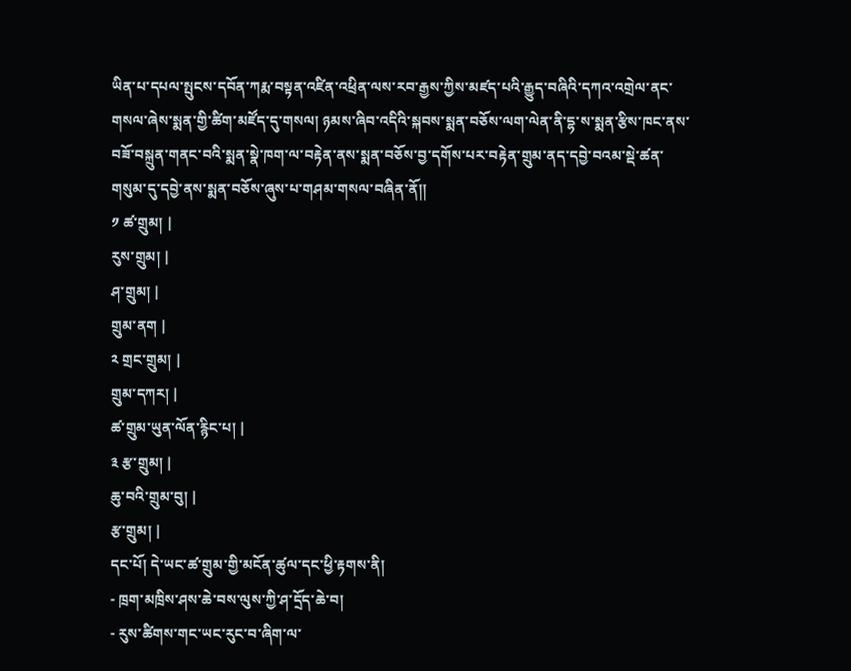ཡིན་པ་དཔལ་སྤུངས་དབོན་ཀརྨ་བསྟན་འཛིན་འཕྲིན་ལས་རབ་རྒྱས་ཀྱིས་མཛད་པའི་རྒྱུད་བཞིའི་དཀའ་འགྲེལ་ནང་གསལ་ཞེས་སྨན་གྱི་ཚིག་མཛོད་དུ་གསལ། ཉམས་ཞིབ་འདིའི་སྐབས་སྨན་བཅོས་ལག་ལེན་ནི་དྷ་ས་སྨན་རྩིས་ཁང་ནས་བཟོ་བསྐྲུན་གནང་བའི་སྨན་སྣེ་ཁག་ལ་བརྟེན་ནས་སྨན་བཅོས་བྱ་དགོས་པར་བརྟེན་གྲུམ་ནད་དབྱེ་བའམ་སྡེ་ཚན་གསུམ་དུ་དབྱེ་ནས་སྨན་བཅོས་ཞུས་པ་གཤམ་གསལ་བཞིན་ནོ།།
༡ ཚ་གྲུམ། |
རུས་གྲུམ། |
ཤ་གྲུམ། |
གྲུམ་ནག |
༢ གྲང་གྲུམ། |
གྲུམ་དཀར། |
ཚ་གྲུམ་ཡུན་ལོན་རྙིང་པ། |
༣ རྩ་གྲུམ། |
ཆུ་བའི་གྲུམ་བུ། |
རྩ་གྲུམ། |
དང་པོ། དེ་ཡང་ཚ་གྲུམ་གྱི་མངོན་ཚུལ་དང་ཕྱི་རྟགས་ནི།
- ཁྲག་མཁྲིས་ཤས་ཆེ་བས་ལུས་ཀྱི་ཤ་དྲོད་ཆེ་བ།
- རུས་ཚིགས་གང་ཡང་རུང་བ་ཞིག་ལ་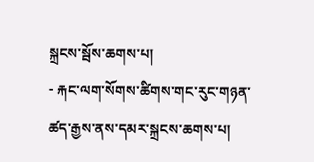སྐྲངས་སྦོས་ཆགས་པ།
- རྐང་ལག་སོགས་ཚིགས་གང་རུང་གཉན་ཚད་རྒྱས་ནས་དམར་སྐྲངས་ཆགས་པ།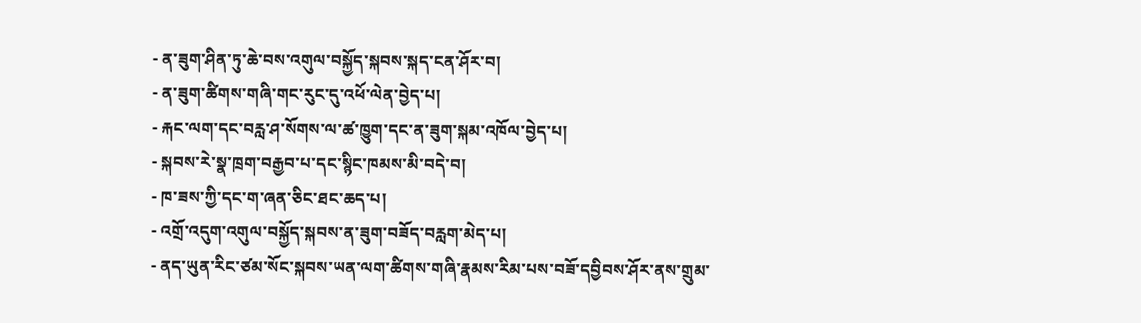- ན་ཟུག་ཤིན་ཏུ་ཆེ་བས་འགུལ་བསྐྱོད་སྐབས་སྐད་ངན་ཤོར་བ།
- ན་ཟུག་ཚིགས་གཞི་གང་རུང་དུ་འཕོ་ལེན་བྱེད་པ།
- རྐང་ལག་དང་བརླ་ཤ་སོགས་ལ་ཚ་ཁྱུག་དང་ན་ཟུག་སྐམ་འཁོལ་བྱེད་པ།
- སྐབས་རེ་སྣ་ཁྲག་བརྒྱབ་པ་དང་སྙིང་ཁམས་མི་བདེ་བ།
- ཁ་ཟས་ཀྱི་དང་ག་ཞན་ཅིང་ཐང་ཆད་པ།
- འགྲོ་འདུག་འགུལ་བསྐྱོད་སྐབས་ན་ཟུག་བཟོད་བརླག་མེད་པ།
- ནད་ཡུན་རིང་ཙམ་སོང་སྐབས་ཡན་ལག་ཚིགས་གཞི་རྣམས་རིམ་པས་བཟོ་དབྱིབས་ཤོར་ནས་གྲུམ་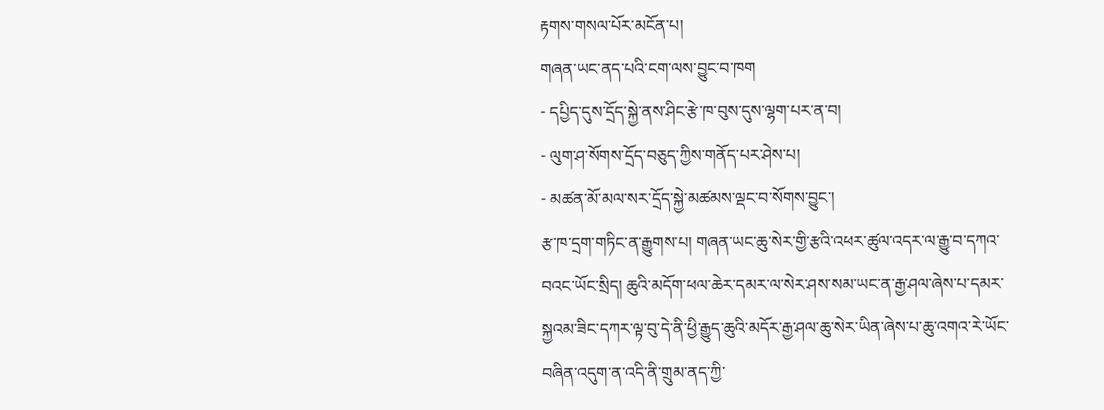རྟགས་གསལ་པོར་མངོན་པ།
གཞན་ཡང་ནད་པའི་ངག་ལས་བྱུང་བ་ཁག
- དཔྱིད་དུས་དྲོད་སྐྱེ་ནས་ཤིང་རྩེ་ཁ་བུས་དུས་ལྷག་པར་ན་བ།
- ལུག་ཤ་སོགས་དྲོད་བཅུད་ཀྱིས་གནོད་པར་ཤེས་པ།
- མཚན་མོ་མལ་སར་དྲོད་སྐྱེ་མཚམས་ལྡང་བ་སོགས་བྱུང་།
རྩ་ཁ་དྲག་གཏིང་ན་རྒྱུགས་པ། གཞན་ཡང་ཆུ་སེར་གྱི་རྩའི་འཕར་ཚུལ་འདར་ལ་རྒྱུ་བ་དཀའ་བའང་ཡོང་སྲིད། ཆུའི་མདོག་ཕལ་ཆེར་དམར་ལ་སེར་ཤས་སམ་ཡང་ན་རྒྱ་ཤལ་ཞེས་པ་དམར་སྐྱའམ་ཟིང་དཀར་ལྟ་བུ་དེ་ནི་ཕྱི་རྒྱུད་ཆུའི་མདོར་རྒྱ་ཤལ་ཆུ་སེར་ཡིན་ཞེས་པ་ཆུ་འགའ་རེ་ཡོང་བཞིན་འདུག་ན་འདི་ནི་གྲུམ་ནད་ཀྱི་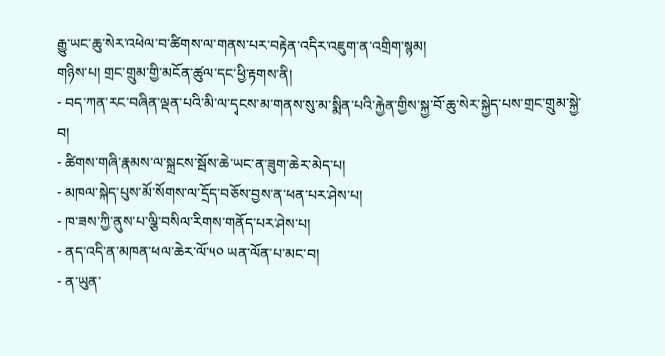རྒྱུ་ཡང་ཆུ་སེར་འཕེལ་བ་ཚིགས་ལ་གནས་པར་བརྟེན་འདིར་འཇུག་ན་འགྲིག་སྙམ།
གཉིས་པ། གྲང་གྲུམ་གྱི་མངོན་ཚུལ་དང་ཕྱི་རྟགས་ནི།
- བད་ཀན་རང་བཞིན་ལྡན་པའི་མི་ལ་དྭངས་མ་གནས་སུ་མ་སྨིན་པའི་རྐྱེན་གྱིས་སྐྱ་བོ་ཆུ་སེར་སྐྱེད་པས་གྲང་གྲུམ་སྐྱེ་བ།
- ཚིགས་གཞི་རྣམས་ལ་སྐྲངས་སྦོས་ཆེ་ཡང་ན་ཟུག་ཆེར་མེད་པ།
- མཁལ་སྐེད་པུས་མོ་སོགས་ལ་དྲོད་བཅོས་བྱས་ན་ཕན་པར་ཤེས་པ།
- ཁ་ཟས་ཀྱི་ནུས་པ་ལྕི་བསིལ་རིགས་གནོད་པར་ཤེས་པ།
- ནད་འདི་ན་མཁན་ཕལ་ཆེར་ལོ་༥༠ ཡན་ལོན་པ་མང་བ།
- ན་ཡུན་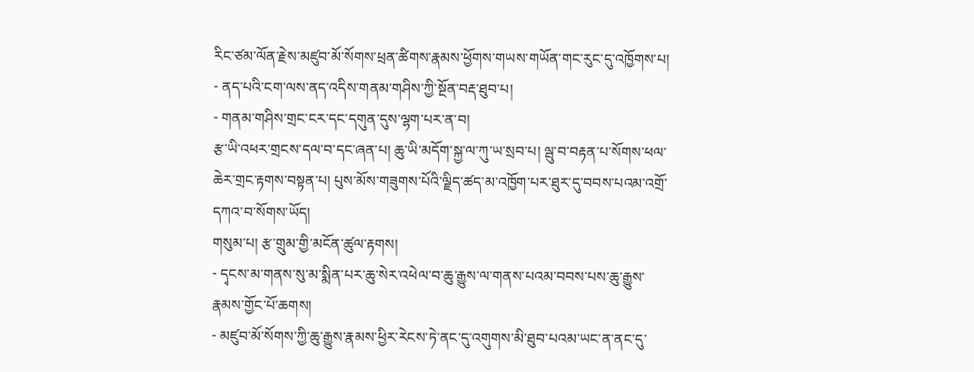རིང་ཙམ་ལོན་རྗེས་མཛུབ་མོ་སོགས་ཕྲན་ཚིགས་རྣམས་ཕྱོགས་གཡས་གཡོན་གང་རུང་དུ་འཁྱོགས་པ།
- ནད་པའི་ངག་ལས་ནད་འདིས་གནམ་གཤིས་ཀྱི་སྔོན་བརྡ་ཐུབ་པ།
- གནམ་གཤིས་གྲང་ངར་དང་དགུན་དུས་ལྷག་པར་ན་བ།
རྩ་ཡི་འཕར་གྲངས་དལ་བ་དང་ཞན་པ། ཆུ་ཡི་མདོག་སྐྱ་ལ་ཀུ་ཡ་སྲབ་པ། ལྦུ་བ་བརྟན་པ་སོགས་ཕལ་ཆེར་གྲང་རྟགས་བསྟན་པ། པུས་མོས་གཟུགས་པོའི་ལྗིད་ཚད་མ་འཁྱོག་པར་ཐུར་དུ་བབས་པའམ་འགྲོ་དཀའ་བ་སོགས་ཡོད།
གསུམ་པ། རྩ་གྲུམ་གྱི་མངོན་ཚུལ་རྟགས།
- དྭངས་མ་གནས་སུ་མ་སྨིན་པར་ཆུ་སེར་འཕེལ་བ་ཆུ་རྒྱུས་ལ་གནས་པའམ་བབས་པས་ཆུ་རྒྱུས་རྣམས་གྱོང་པོ་ཆགས།
- མཛུབ་མོ་སོགས་ཀྱི་ཆུ་རྒྱུས་རྣམས་ཕྱིར་རེངས་ཏེ་ནང་དུ་འགུགས་མི་ཐུབ་པའམ་ཡང་ན་ནང་དུ་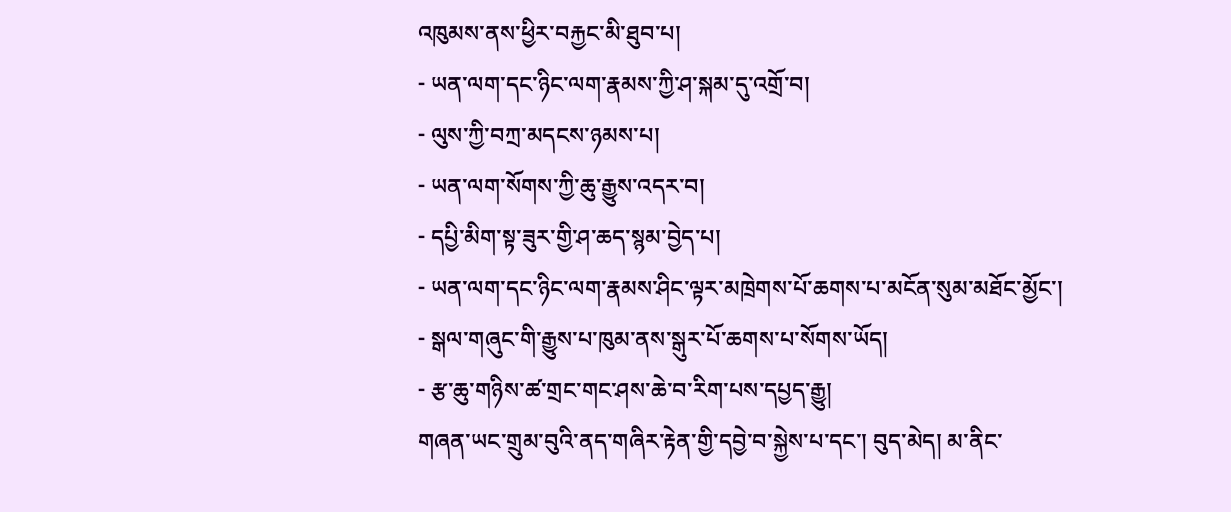འཁུམས་ནས་ཕྱིར་བརྐྱང་མི་ཐུབ་པ།
- ཡན་ལག་དང་ཉིང་ལག་རྣམས་ཀྱི་ཤ་སྐམ་དུ་འགྲོ་བ།
- ལུས་ཀྱི་བཀྲ་མདངས་ཉམས་པ།
- ཡན་ལག་སོགས་ཀྱི་ཆུ་རྒྱུས་འདར་བ།
- དཔྱི་མིག་སྟ་ཟུར་གྱི་ཤ་ཆད་སྙམ་བྱེད་པ།
- ཡན་ལག་དང་ཉིང་ལག་རྣམས་ཤིང་ལྟར་མཁྲེགས་པོ་ཆགས་པ་མངོན་སུམ་མཐོང་མྱོང་།
- སྒལ་གཞུང་གི་རྒྱུས་པ་ཁུམ་ནས་སྒུར་པོ་ཆགས་པ་སོགས་ཡོད།
- རྩ་ཆུ་གཉིས་ཚ་གྲང་གང་ཤས་ཆེ་བ་རིག་པས་དཔྱད་རྒྱུ།
གཞན་ཡང་གྲུམ་བུའི་ནད་གཞིར་རྟེན་གྱི་དབྱེ་བ་སྐྱེས་པ་དང་། བུད་མེད། མ་ནིང་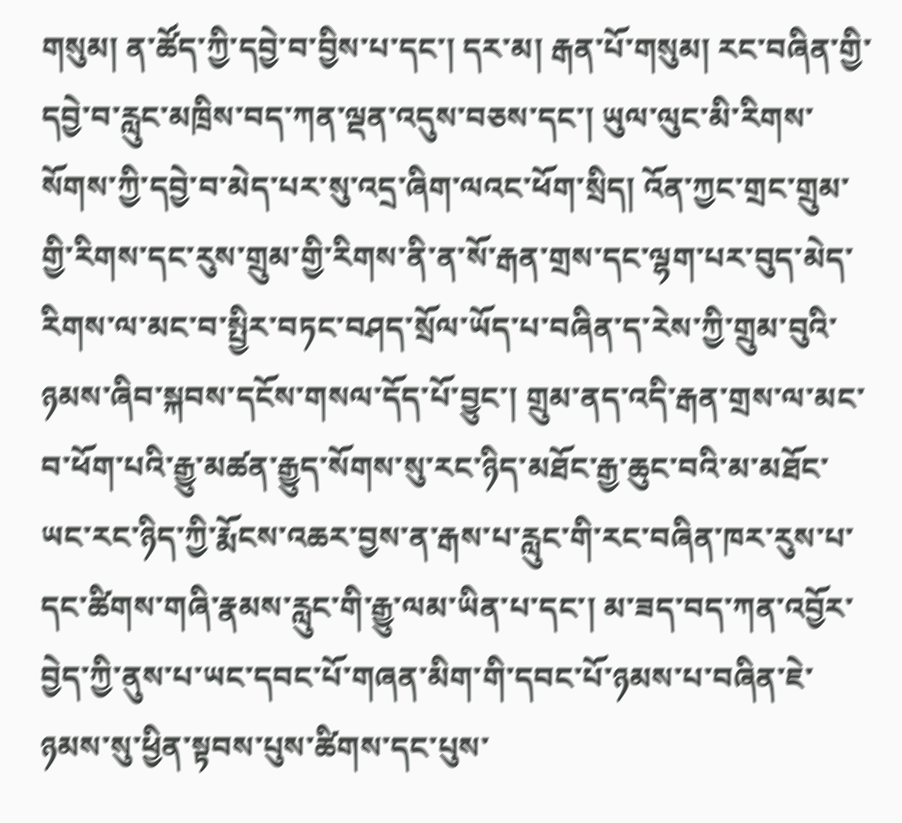གསུམ། ན་ཚོད་ཀྱི་དབྱེ་བ་བྱིས་པ་དང་། དར་མ། རྒན་པོ་གསུམ། རང་བཞིན་གྱི་དབྱེ་བ་རླུང་མཁྲིས་བད་ཀན་ལྡན་འདུས་བཅས་དང་། ཡུལ་ལུང་མི་རིགས་སོགས་ཀྱི་དབྱེ་བ་མེད་པར་སུ་འདྲ་ཞིག་ལའང་ཕོག་སྲིད། འོན་ཀྱང་གྲང་གྲུམ་གྱི་རིགས་དང་རུས་གྲུམ་གྱི་རིགས་ནི་ན་སོ་རྒན་གྲས་དང་ལྷག་པར་བུད་མེད་རིགས་ལ་མང་བ་སྤྱིར་བཏང་བཤད་སྲོལ་ཡོད་པ་བཞིན་ད་རེས་ཀྱི་གྲུམ་བུའི་ཉམས་ཞིབ་སྐབས་དངོས་གསལ་དོད་པོ་བྱུང་། གྲུམ་ནད་འདི་རྒན་གྲས་ལ་མང་བ་ཕོག་པའི་རྒྱུ་མཚན་རྒྱུད་སོགས་སུ་རང་ཉིད་མཐོང་རྒྱ་ཆུང་བའི་མ་མཐོང་ཡང་རང་ཉིད་ཀྱི་རྨོངས་འཆར་བྱས་ན་རྒས་པ་རླུང་གི་རང་བཞིན་ཁར་རུས་པ་དང་ཚིགས་གཞི་རྣམས་རླུང་གི་རྒྱུ་ལམ་ཡིན་པ་དང་། མ་ཟད་བད་ཀན་འབྱོར་བྱེད་ཀྱི་ནུས་པ་ཡང་དབང་པོ་གཞན་མིག་གི་དབང་པོ་ཉམས་པ་བཞིན་ཇེ་ཉམས་སུ་ཕྱིན་སྟབས་པུས་ཚིགས་དང་པུས་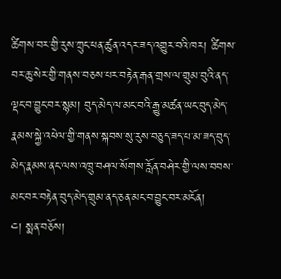ཚིགས་བར་གྱི་རུས་ཀྲུང་ཕན་ཚུན་འདར་ཟད་འགྱུར་བའི་ཁར། ཚིགས་བར་ཆུ་སེར་གྱི་གནས་བཅས་པར་བརྟེན་རྒན་གྲས་ལ་གྲུམ་བུའི་ནད་ལྡང་བ་བྱུང་བར་སྙམ། བུད་མེད་ལ་མང་བའི་རྒྱུ་མཚན་ཡང་བུད་མེད་རྣམས་སྐྱེ་འཕེལ་གྱི་གནས་སྐབས་སུ་རུས་བཅུད་ཟད་པ་མ་ཟད་བུད་མེད་རྣམས་ནང་ལས་འཁྲུ་བཤལ་སོགས་རློན་བཤེར་གྱི་ལས་བབས་མང་བར་བརྟེན་བུད་མེད་གྲུམ་ནད་ཅན་མང་བ་བྱུང་བར་མངོན།
༤། སྨན་བཅོས།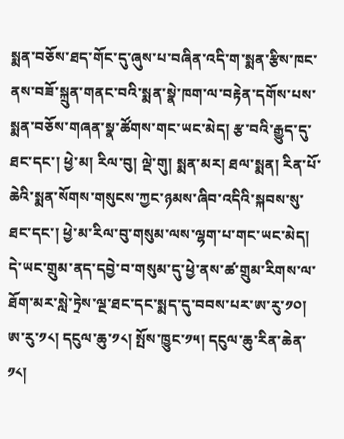སྨན་བཅོས་ཐད་གོང་དུ་ཞུས་པ་བཞིན་འདི་ག་སྨན་རྩིས་ཁང་ནས་བཟོ་སྐྲུན་གནང་བའི་སྨན་སྣེ་ཁག་ལ་བརྟེན་དགོས་པས་སྨན་བཅོས་གཞན་སྣ་ཚོགས་གང་ཡང་མེད། རྩ་བའི་རྒྱུད་དུ་ཐང་དང་། ཕྱེ་མ། རིལ་བུ། ལྡེ་གུ། སྨན་མར། ཐལ་སྨན། རིན་པོ་ཆེའི་སྨན་སོགས་གསུངས་ཀྱང་ཉམས་ཞིབ་འདིའི་སྐབས་སུ་ཐང་དང་། ཕྱེ་མ་རིལ་བུ་གསུམ་ལས་ལྷག་པ་གང་ཡང་མེད།
དེ་ཡང་གྲུམ་ནད་དབྱེ་བ་གསུམ་དུ་ཕྱེ་ནས་ཚ་གྲུམ་རིགས་ལ་ཐོག་མར་སླེ་ཏྲེས་ལྔ་ཐང་དང་སྨད་དུ་བབས་པར་ཨ་རུ་༡༠། ཨ་རུ་༡༨། དངུལ་ཆུ་༡༨། སྤོས་ཁྱུང་༡༥། དངུལ་ཆུ་རིན་ཆེན་༡༨།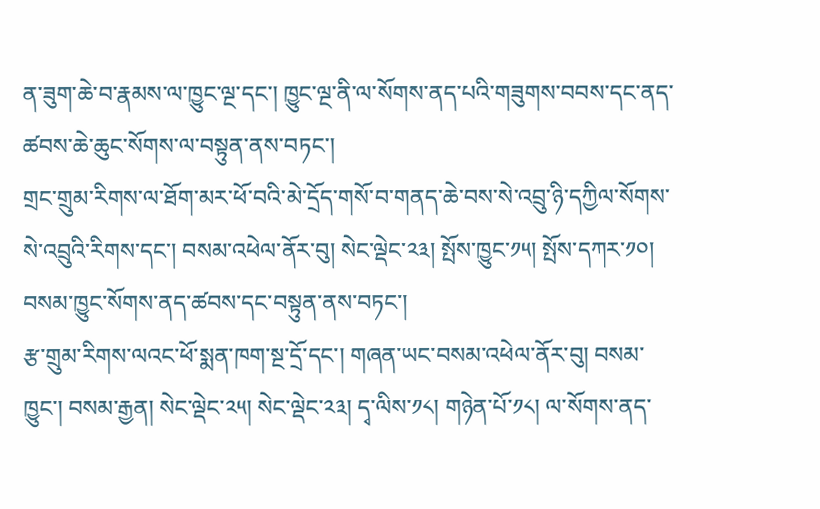ན་ཟུག་ཆེ་བ་རྣམས་ལ་ཁྱུང་ལྔ་དང་། ཁྱུང་ལྔ་ནི་ལ་སོགས་ནད་པའི་གཟུགས་བབས་དང་ནད་ཚབས་ཆེ་ཆུང་སོགས་ལ་བསྟུན་ནས་བཏང་།
གྲང་གྲུམ་རིགས་ལ་ཐོག་མར་ཕོ་བའི་མེ་དྲོད་གསོ་བ་གནད་ཆེ་བས་སེ་འབྲུ་ཉི་དཀྱིལ་སོགས་སེ་འབྲུའི་རིགས་དང་། བསམ་འཕེལ་ནོར་བུ། སེང་ལྡེང་༢༣། སྤོས་ཁྱུང་༡༥། སྤོས་དཀར་༡༠། བསམ་ཁྱུང་སོགས་ནད་ཚབས་དང་བསྟུན་ནས་བཏང་།
རྩ་གྲུམ་རིགས་ལའང་ཕོ་སྨན་ཁག་སྔ་དྲོ་དང་། གཞན་ཡང་བསམ་འཕེལ་ནོར་བུ། བསམ་ཁྱུང་། བསམ་རྒྱན། སེང་ལྡེང་༢༥། སེང་ལྡེང་༢༣། དྭ་ལིས་༡༨། གཉེན་པོ་༡༨། ལ་སོགས་ནད་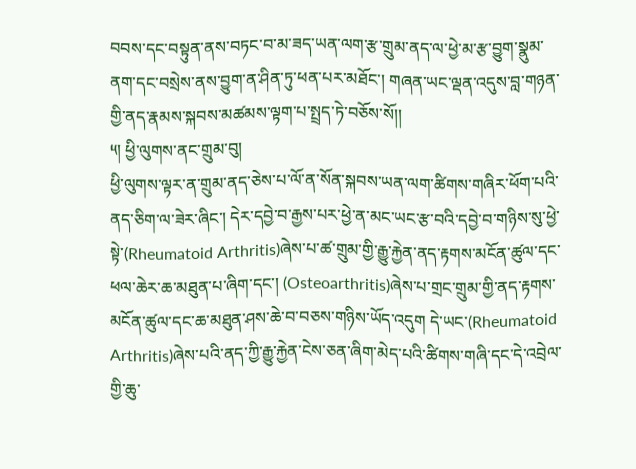བབས་དང་བསྟུན་ནས་བཏང་བ་མ་ཟད་ཡན་ལག་རྩ་གྲུམ་ནད་ལ་ཕྱེ་མ་རྩ་བྱུག་སྣུམ་ནག་དང་བསྲེས་ནས་བྱུག་ན་ཤིན་ཏུ་ཕན་པར་མཐོང་། གཞན་ཡང་ལྡན་འདུས་བླ་གཉན་གྱི་ནད་རྣམས་སྐབས་མཚམས་ལྟག་པ་སྤྲད་ཏེ་བཅོས་སོ།།
༥། ཕྱི་ལུགས་ནང་གྲུམ་བུ།
ཕྱི་ལུགས་ལྟར་ན་གྲུམ་ནད་ཅེས་པ་ལོ་ན་སོན་སྐབས་ཡན་ལག་ཚིགས་གཞིར་ཕོག་པའི་ནད་ཅིག་ལ་ཟེར་ཞིང་། དེར་དབྱེ་བ་རྒྱས་པར་ཕྱེ་ན་མང་ཡང་རྩ་བའི་དབྱེ་བ་གཉིས་སུ་ཕྱེ་སྟེ་(Rheumatoid Arthritis)ཞེས་པ་ཚ་གྲུམ་གྱི་རྒྱུ་རྐྱེན་ནད་རྟགས་མངོན་ཚུལ་དང་ཕལ་ཆེར་ཆ་མཐུན་པ་ཞིག་དང་། (Osteoarthritis)ཞེས་པ་གྲང་གྲུམ་གྱི་ནད་རྟགས་མངོན་ཚུལ་དང་ཆ་མཐུན་ཤས་ཆེ་བ་བཅས་གཉིས་ཡོད་འདུག དེ་ཡང་(Rheumatoid Arthritis)ཞེས་པའི་ནད་ཀྱི་རྒྱུ་རྐྱེན་ངེས་ཅན་ཞིག་མེད་པའི་ཚིགས་གཞི་དང་དེ་འབྲེལ་གྱི་ཆུ་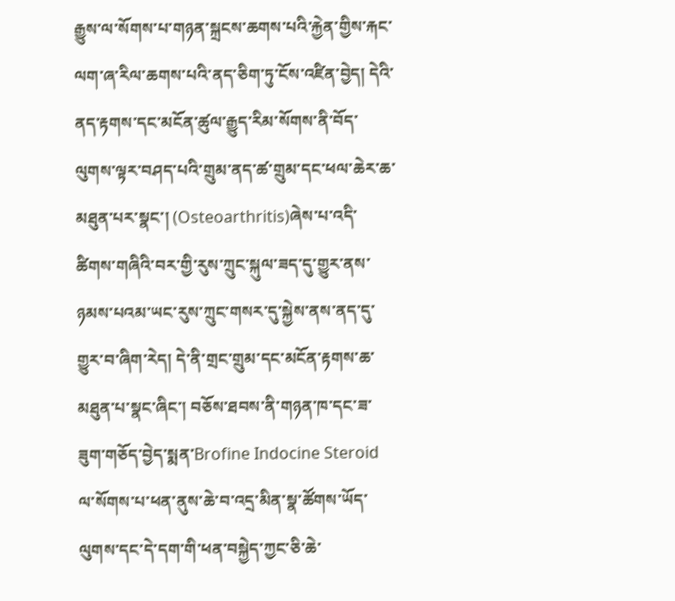རྒྱུས་ལ་སོགས་པ་གཉན་སྐྲངས་ཆགས་པའི་རྐྱེན་གྱིས་རྐང་ལག་ཞ་རིལ་ཆགས་པའི་ནད་ཅིག་ཏུ་ངོས་འཛིན་བྱེད། དེའི་ནད་རྟགས་དང་མངོན་ཚུལ་རྒྱུད་རིམ་སོགས་ནི་བོད་ལུགས་ལྟར་བཤད་པའི་གྲུམ་ནད་ཚ་གྲུམ་དང་ཕལ་ཆེར་ཆ་མཐུན་པར་སྣང་། (Osteoarthritis)ཞེས་པ་འདི་ཚིགས་གཞིའི་བར་གྱི་རུས་ཀྲུང་སྐུལ་ཟད་དུ་གྱུར་ནས་ཉམས་པའམ་ཡང་རུས་ཀྲུང་གསར་དུ་སྐྱེས་ནས་ནད་དུ་གྱུར་བ་ཞིག་རེད། དེ་ནི་གྲང་གྲུམ་དང་མངོན་རྟགས་ཆ་མཐུན་པ་སྣང་ཞིང་། བཅོས་ཐབས་ནི་གཉན་ཁ་དང་ཟ་ཟུག་གཅོད་བྱེད་སྨན་Brofine Indocine Steroid ལ་སོགས་པ་ཕན་ནུས་ཆེ་བ་འདྲ་མིན་སྣ་ཚོགས་ཡོད་ལུགས་དང་དེ་དག་གི་ཕན་བསྐྱེད་ཀྱང་ཅི་ཆེ་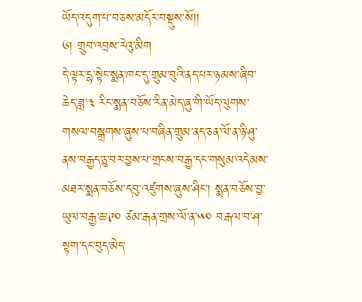ཡོད་འདུག་པ་བཅས་མདོར་བསྡུས་སོ།།
༦། གྲུབ་འབྲས་རེའུ་མིག
དེ་ལྟར་དྷ་སྟེང་སྨན་ཁང་དུ་གྲུམ་བུའི་ནད་པར་ཉམས་ཞིབ་ཆེད་ཟླ་༣ རིང་སྨན་བཅོས་རིན་མེད་ཞུ་གི་ཡོད་ལུགས་གསལ་བསྒྲགས་ཞུས་པ་བཞིན་གྲུམ་ནད་ཅན་ལོ་ན་ཉི་ཤུ་ནས་བརྒྱད་ཅུ་བར་བྱས་པ་གྲངས་བརྒྱ་དང་གསུམ་འདེམས་མཐར་སྨན་བཅོས་དབུ་འཛུགས་ཞུས་ཤིང་། སྨན་བཅོས་བྱ་ཡུལ་བརྒྱ་ཆ་༩༠ ཙམ་རྒན་གྲས་ལོ་ན་༥༠ བརྒལ་བ་ཤ་སྟག་དང་བུད་མེད་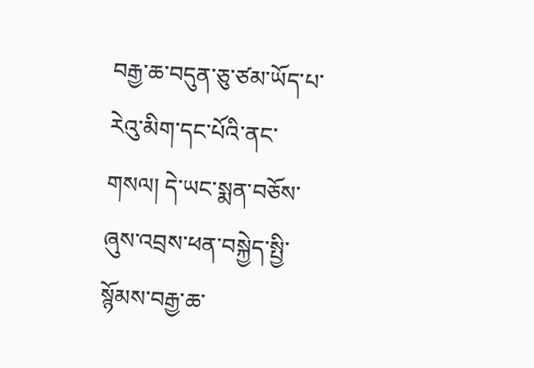བརྒྱ་ཆ་བདུན་ཅུ་ཙམ་ཡོད་པ་རེའུ་མིག་དང་པོའི་ནང་གསལ། དེ་ཡང་སྨན་བཅོས་ཞུས་འབྲས་ཕན་བསྐྱེད་སྤྱི་སྙོམས་བརྒྱ་ཆ་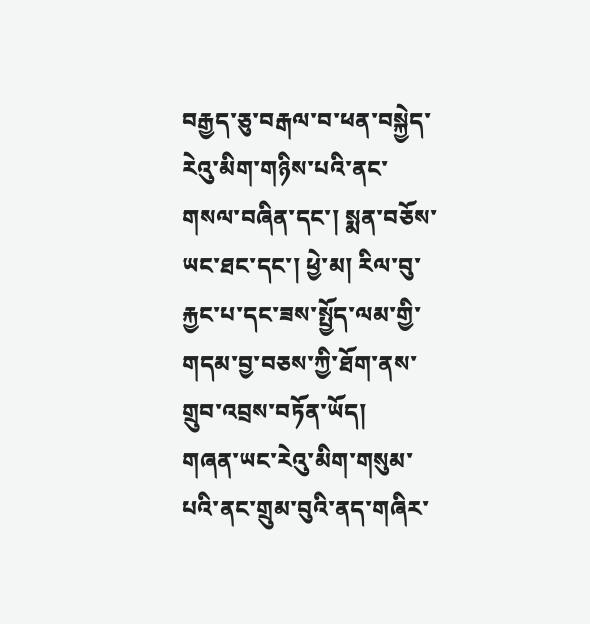བརྒྱད་ཅུ་བརྒལ་བ་ཕན་བསྐྱེད་རེའུ་མིག་གཉིས་པའི་ནང་གསལ་བཞིན་དང་། སྨན་བཅོས་ཡང་ཐང་དང་། ཕྱེ་མ། རིལ་བུ་རྐྱང་པ་དང་ཟས་སྤྱོད་ལམ་གྱི་གདམ་བྱ་བཅས་ཀྱི་ཐོག་ནས་གྲུབ་འབྲས་བཏོན་ཡོད།
གཞན་ཡང་རེའུ་མིག་གསུམ་པའི་ནང་གྲུམ་བུའི་ནད་གཞིར་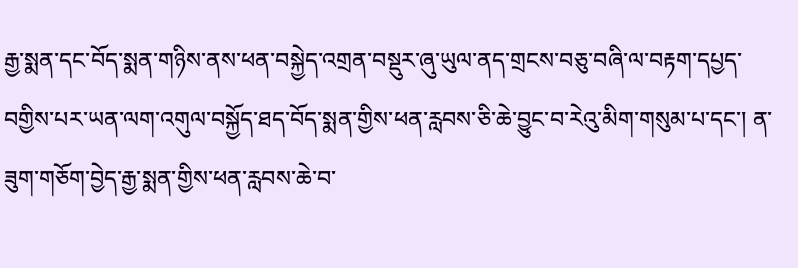རྒྱ་སྨན་དང་བོད་སྨན་གཉིས་ནས་ཕན་བསྐྱེད་འགྲན་བསྡུར་ཞུ་ཡུལ་ནད་གྲངས་བཅུ་བཞི་ལ་བརྟག་དཔྱད་བགྱིས་པར་ཡན་ལག་འགུལ་བསྐྱོད་ཐད་བོད་སྨན་གྱིས་ཕན་རླབས་ཅི་ཆེ་བྱུང་བ་རེའུ་མིག་གསུམ་པ་དང་། ན་ཟུག་གཅོག་བྱེད་རྒྱ་སྨན་གྱིས་ཕན་རླབས་ཆེ་བ་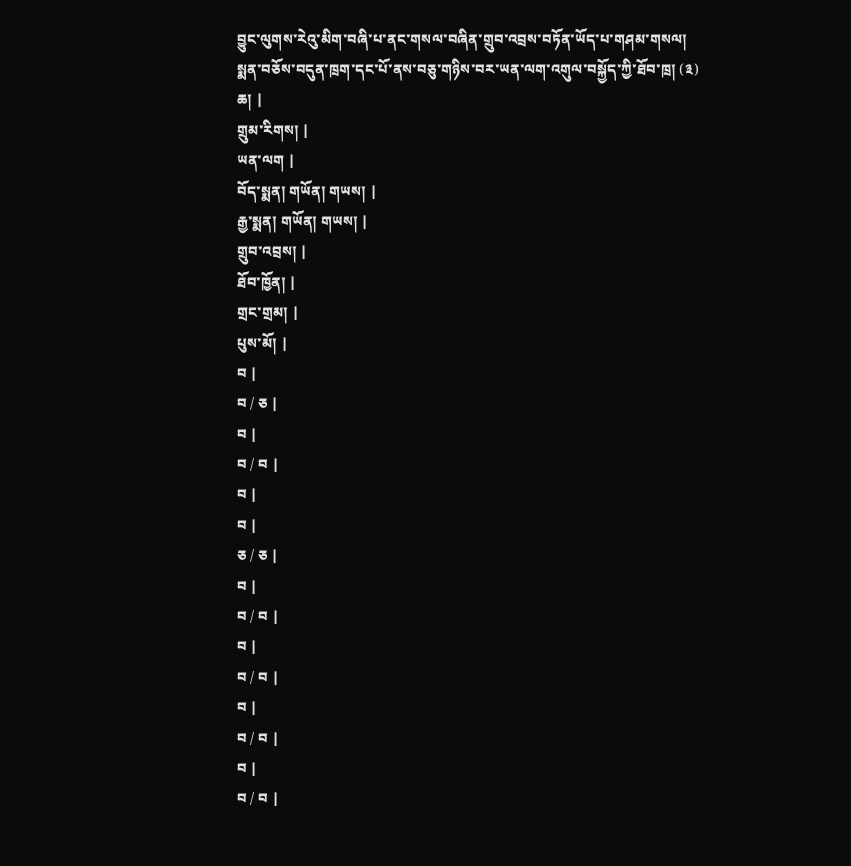བྱུང་ལུགས་རེའུ་མིག་བཞི་པ་ནང་གསལ་བཞིན་གྲུབ་འབྲས་བཏོན་ཡོད་པ་གཤམ་གསལ།
སྨན་བཅོས་བདུན་ཁྲག་དང་པོ་ནས་བཅུ་གཉིས་བར་ཡན་ལག་འགུལ་བསྐྱོད་ཀྱི་ཐོབ་ཁྲ། (༣)
ཆ། |
གྲུམ་རིགས། |
ཡན་ལག |
བོད་སྨན། གཡོན། གཡས། |
རྒྱ་སྨན། གཡོན། གཡས། |
གྲུབ་འབྲས། |
ཐོབ་ཁྱོན། |
གྲང་གྲམ། |
པུས་མོ། |
བ |
བ / ཅ |
བ |
བ / བ |
བ |
བ |
ཅ / ཅ |
བ |
བ / བ |
བ |
བ / བ |
བ |
བ / བ |
བ |
བ / བ |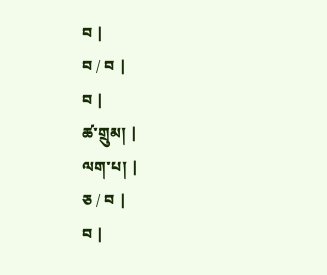བ |
བ / བ |
བ |
ཚ་གྲུམ། |
ལག་པ། |
ཅ / བ |
བ |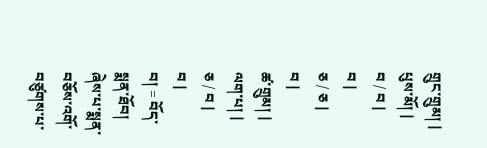གྲུང་གྲུམ། |
པུས་མོ། |
བ / བ |
བ |
ཅ / ཅ |
བ |
ཚ་གྲུམ། |
ལག་པ། |
ཅ / བ |
བ |
བ། = བོད་སྨན་ཐོབ། ཞེས་པ་སྨན་བཅོས་འགོ་བཙུགས་པ་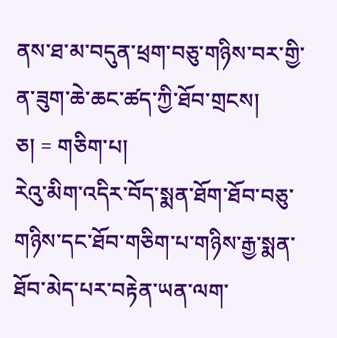ནས་ཐ་མ་བདུན་ཕྲག་བཅུ་གཉིས་བར་གྱི་ན་ཟུག་ཆེ་ཆང་ཚད་ཀྱི་ཐོབ་གྲངས།
ཅ། = གཅིག་པ།
རེའུ་མིག་འདིར་བོད་སྨན་ཐོག་ཐོབ་བཅུ་གཉིས་དང་ཐོབ་གཅིག་པ་གཉིས་རྒྱ་སྨན་ཐོབ་མེད་པར་བརྟེན་ཡན་ལག་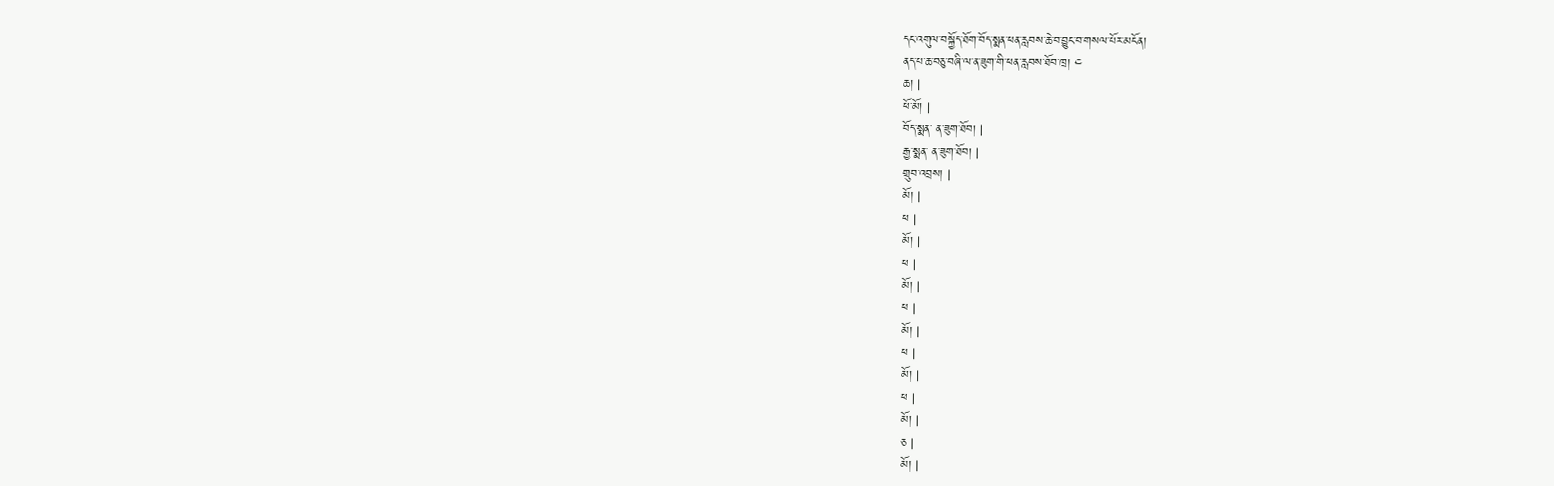དང་འགུལ་བསྐྱོད་ཐོག་བོད་སྨན་ཕན་རླབས་ཆེ་བ་བྱུང་བ་གསལ་པོར་མངོན།
ནད་པ་ཆ་བཅུ་བཞི་ལ་ན་ཟུག་གི་ཕན་རླབས་ཐོབ་ཁྲ། ༤
ཆ། |
ཕོ་མོ། |
བོད་སྨན་ ན་ཟུག་ཐོབ། |
རྒྱ་སྨན་ ན་ཟུག་ཐོབ། |
གྲུབ་འབྲས། |
མོ། |
ཕ |
མོ། |
ཕ |
མོ། |
ཕ |
མོ། |
ཕ |
མོ། |
ཕ |
མོ། |
ཅ |
མོ། |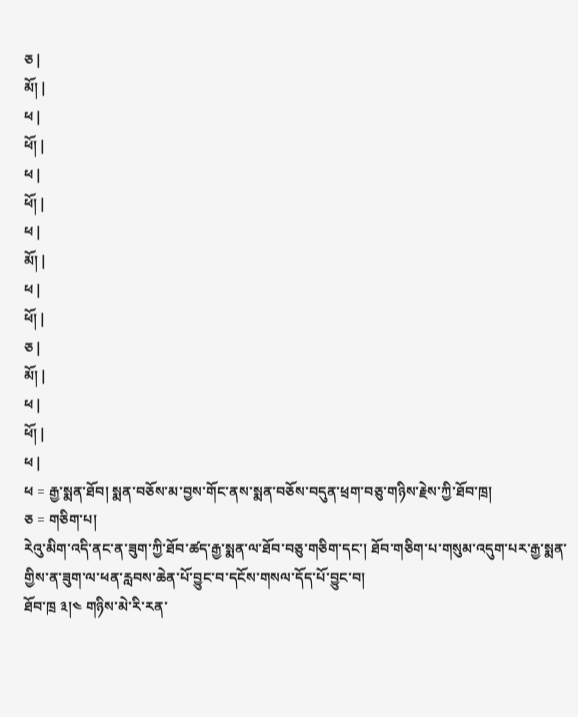ཅ |
མོ། |
ཕ |
ཕོ། |
ཕ |
ཕོ། |
ཕ |
མོ། |
ཕ |
ཕོ། |
ཅ |
མོ། |
ཕ |
ཕོ། |
ཕ |
ཕ = རྒྱ་སྨན་ཐོབ། སྨན་བཅོས་མ་བྱས་གོང་ནས་སྨན་བཅོས་བདུན་ཕྲག་བཅུ་གཉིས་རྗེས་ཀྱི་ཐོབ་ཁྲ།
ཅ = གཅིག་པ།
རེའུ་མིག་འདི་ནང་ན་ཟུག་ཀྱི་ཐོབ་ཚད་རྒྱ་སྨན་ལ་ཐོབ་བཅུ་གཅིག་དང་། ཐོབ་གཅིག་པ་གསུམ་འདུག་པར་རྒྱ་སྨན་གྱིས་ན་ཟུག་ལ་ཕན་རླབས་ཆེན་པོ་བྱུང་བ་དངོས་གསལ་དོད་པོ་བྱུང་བ།
ཐོབ་ཁྲ ༣།༤ གཉིས་མེ་རི་རན་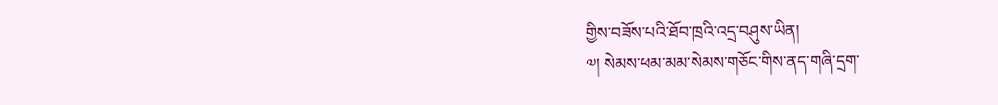གྱིས་བཟོས་པའི་ཐོབ་ཁྲའི་འདྲ་བཤུས་ཡིན།
༧། སེམས་ཕམ་མམ་སེམས་གཅོང་གིས་ནད་གཞི་དྲག་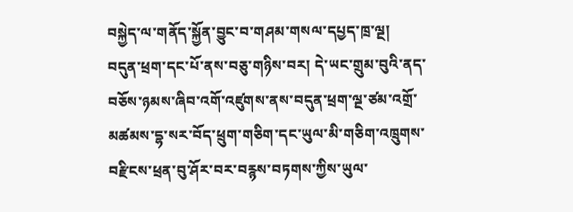བསྐྱེད་ལ་གནོད་སྐྱོན་བྱུང་བ་གཤམ་གསལ་དཔྱད་ཁྲ་ལྔ།
བདུན་ཕྲག་དང་པོ་ནས་བཅུ་གཉིས་བར། དེ་ཡང་གྲུམ་བུའི་ནད་བཅོས་ཉམས་ཞིབ་འགོ་འཛུགས་ནས་བདུན་ཕྲག་ལྔ་ཙམ་འགྲོ་མཚམས་དྷ་སར་བོད་ཕྲུག་གཅིག་དང་ཡུལ་མི་གཅིག་འཁྲུགས་བརྫིངས་ཕྲན་བུ་ཤོར་བར་བརྙས་བཏགས་ཀྱིས་ཡུལ་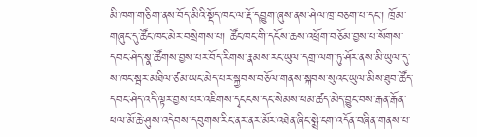མི་ཁག་གཅིག་ནས་བོད་མིའི་སྡོད་ཁང་ལ་རྡོ་དབྱུག་ཞུས་ནས་ཤེལ་ཁྲ་བཅག་པ་དང་། ཁྲོམ་གཞུང་དུ་ཚོང་ཁང་མེར་བསྲེགས་པ། ཚོང་ཁང་གི་དངོས་ཆས་འཕྲོག་བཅོམ་བྱས་པ་སོགས་དབང་ཤེད་སྣ་ཚོགས་བྱས་པར་བོད་རིགས་རྣམས་རང་ཡུལ་དགྲ་ལག་ཏུ་ཤོར་ནས་མི་ཡུལ་དུ་ས་ཁང་སྦར་མཐིལ་ཙམ་ཡང་མེད་པར་སྐྱབས་བཅོལ་གནས་སྐབས་སུའང་ཡུལ་མིས་ཐུབ་ཚོད་དབང་ཤེད་འདི་ལྟར་བྱས་པར་འཇིགས་དྭངངས་དང་སེམས་ཕམ་ཚད་མེད་བྱུང་བས་རྒན་རྒོན་ཕལ་མོ་ཆེ་ཤུས་འདེབས་དབུགས་རིང་ནར་ནར་མོར་འཐེན་ཞིང་སྨྲེ་ངག་འདོན་བཞིན་གནས་པ་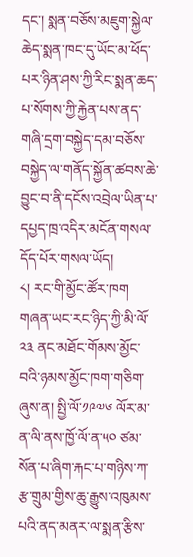དང་། སྨན་བཅོས་མཇུག་སྐྱེལ་ཆེད་སྨན་ཁང་དུ་ཡོང་མ་ཕོད་པར་ཉིན་ཤས་ཀྱི་རིང་སྨན་ཆད་པ་སོགས་ཀྱི་རྐྱེན་པས་ནད་གཞི་དྲག་བསྐྱེད་དམ་བཅོས་བསྐྱེད་ལ་གནོད་སྐྱོན་ཚབས་ཆེ་བྱུང་བ་ནི་དངོས་འབྲེལ་ཡིན་པ་དཔྱད་ཁྲ་འདིར་མངོན་གསལ་དོད་པོར་གསལ་ཡོད།
༨། རང་གི་མྱོང་ཚོར་ཁག
གཞན་ཡང་རང་ཉིད་ཀྱི་མི་ལོ་༢༣ ནང་མཐོང་གོམས་མྱོང་བའི་ཉམས་མྱོང་ཁག་གཅིག་ཞུས་ན། སྤྱི་ལོ་༡༩༧༦ ལོར་མ་ན་ལི་ནས་ཁྱོ་ལོ་ན་༥༠ ཙམ་སོན་པ་ཞིག་རྐང་པ་གཉིས་ཀ་རྩ་གྲུམ་གྱིས་ཆུ་རྒྱུས་འཁུམས་པའི་ནད་མནར་ལ་སྨན་རྩིས་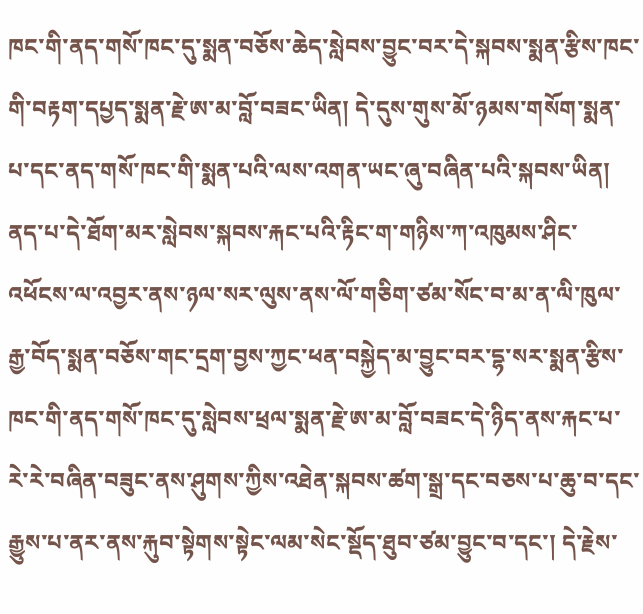ཁང་གི་ནད་གསོ་ཁང་དུ་སྨན་བཅོས་ཆེད་སླེབས་བྱུང་བར་དེ་སྐབས་སྨན་རྩིས་ཁང་གི་བརྟག་དཔྱད་སྨན་རྗེ་ཨ་མ་བློ་བཟང་ཡིན། དེ་དུས་གུས་མོ་ཉམས་གསོག་སྨན་པ་དང་ནད་གསོ་ཁང་གི་སྨན་པའི་ལས་འགན་ཡང་ཞུ་བཞིན་པའི་སྐབས་ཡིན། ནད་པ་དེ་ཐོག་མར་སླེབས་སྐབས་རྐང་པའི་རྟིང་ག་གཉིས་ཀ་འཁུམས་ཤིང་འཕོངས་ལ་འབྱར་ནས་ཉལ་སར་ལུས་ནས་ལོ་གཅིག་ཙམ་སོང་བ་མ་ན་ལི་ཁུལ་རྒྱ་བོད་སྨན་བཅོས་གང་དྲག་བྱས་ཀྱང་ཕན་བསྐྱེད་མ་བྱུང་བར་དྷ་སར་སྨན་རྩིས་ཁང་གི་ནད་གསོ་ཁང་དུ་སླེབས་ཕྲལ་སྨན་རྗེ་ཨ་མ་བློ་བཟང་དེ་ཉིད་ནས་རྐང་པ་རེ་རེ་བཞིན་བཟུང་ནས་ཤུགས་ཀྱིས་འཐེན་སྐབས་ཚག་སྒྲ་དང་བཅས་པ་ཆུ་བ་དང་རྒྱུས་པ་ནར་ནས་རྐུབ་སྟེགས་སྟེང་ལམ་སེང་སྡོད་ཐུབ་ཙམ་བྱུང་བ་དང་། དེ་རྗེས་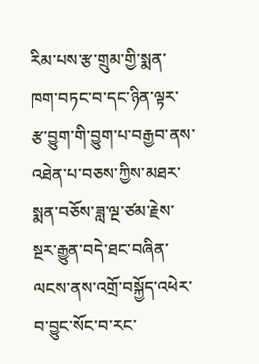རིམ་པས་རྩ་གྲུམ་གྱི་སྨན་ཁག་བཏང་བ་དང་ཉིན་ལྟར་རྩ་བྱུག་གི་བྱུག་པ་བརྒྱབ་ནས་འཐེན་པ་བཅས་ཀྱིས་མཐར་སྨན་བཅོས་ཟླ་ལྔ་ཙམ་རྗེས་སྔར་རྒྱུན་བདེ་ཐང་བཞིན་ལངས་ནས་འགྲོ་བསྐྱོད་འཕེར་བ་བྱུང་སོང་བ་རང་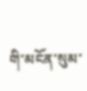གི་མངོན་སུམ་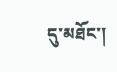དུ་མཐོང་།